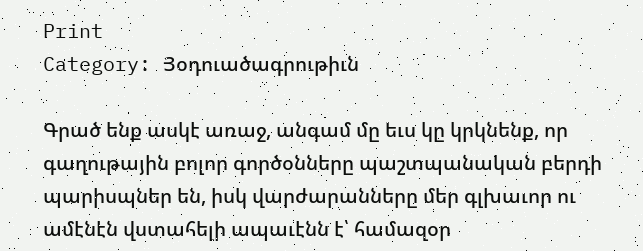Print
Category: Յօդուածագրութիւն

Գրած ենք ասկէ առաջ, անգամ մը եւս կը կրկնենք, որ գաղութային բոլոր գործօնները պաշտպանական բերդի պարիսպներ են, իսկ վարժարանները մեր գլխաւոր ու ամէնէն վստահելի ապաւէնն է՝ համազօր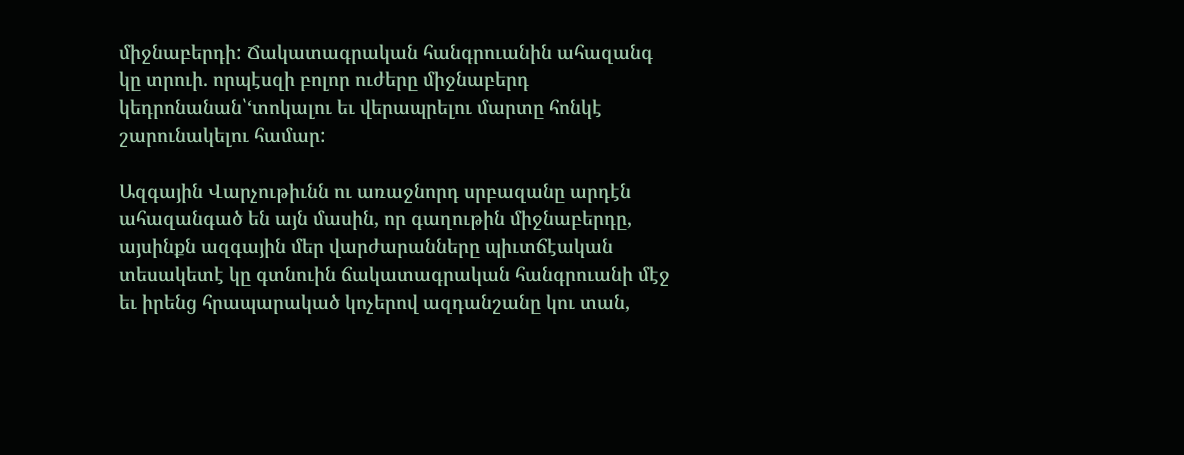միջնաբերդի: Ճակատագրական հանգրուանին ահազանգ կը տրուի. որպէսզի բոլոր ուժերը միջնաբերդ կեդրոնանան՝‘տոկալու եւ վերապրելու մարտը հոնկէ շարունակելու համար:

Ազգային Վարչութիւնն ու առաջնորդ սրբազանը արդէն ահազանգած են այն մասին, որ գաղութին միջնաբերդը, այսինքն ազգային մեր վարժարանները պիւտճէական տեսակետէ կը գտնուին ճակատագրական հանգրուանի մէջ եւ իրենց հրապարակած կոչերով ազդանշանը կու տան,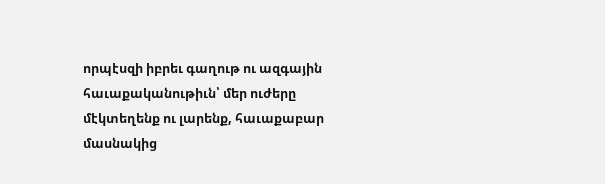որպէսզի իբրեւ գաղութ ու ազգային հաւաքականութիւն՝ մեր ուժերը մէկտեղենք ու լարենք, հաւաքաբար մասնակից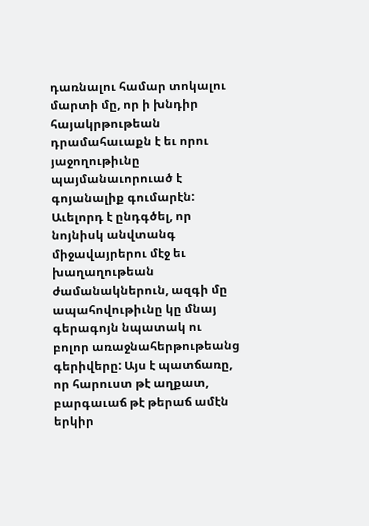դառնալու համար տոկալու  մարտի մը, որ ի խնդիր հայակրթութեան դրամահաւաքն է եւ որու յաջողութիւնը  պայմանաւորուած է գոյանալիք գումարէն:
Աւելորդ է ընդգծել, որ նոյնիսկ անվտանգ միջավայրերու մէջ եւ խաղաղութեան ժամանակներուն, ազգի մը ապահովութիւնը կը մնայ գերագոյն նպատակ ու բոլոր առաջնահերթութեանց գերիվերը: Այս է պատճառը, որ հարուստ թէ աղքատ, բարգաւաճ թէ թերաճ ամէն երկիր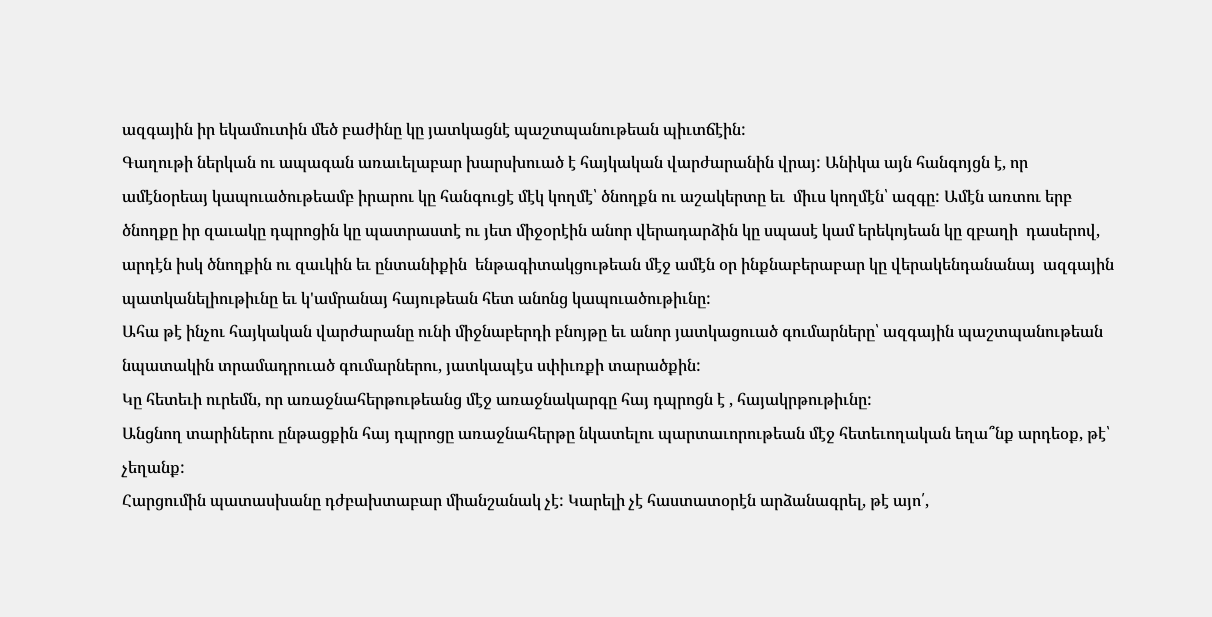ազգային իր եկամուտին մեծ բաժինը կը յատկացնէ պաշտպանութեան պիւտճէին:
Գաղութի ներկան ու ապագան առաւելաբար խարսխուած է հայկական վարժարանին վրայ: Անիկա այն հանգոյցն է, որ ամէնօրեայ կապուածութեամբ իրարու կը հանգուցէ մէկ կողմէ՝ ծնողքն ու աշակերտը եւ  միւս կողմէն՝ ազգը: Ամէն առտու երբ ծնողքը իր զաւակը դպրոցին կը պատրաստէ ու յետ միջօրէին անոր վերադարձին կը սպասէ կամ երեկոյեան կը զբաղի  դասերով, արդէն իսկ ծնողքին ու զաւկին եւ ընտանիքին  ենթագիտակցութեան մէջ ամէն օր ինքնաբերաբար կը վերակենդանանայ  ազգային պատկանելիութիւնը եւ կ'ամրանայ հայութեան հետ անոնց կապուածութիւնը:
Ահա թէ ինչու հայկական վարժարանը ունի միջնաբերդի բնոյթը եւ անոր յատկացուած գումարները՝ ազգային պաշտպանութեան նպատակին տրամադրուած գումարներու, յատկապէս սփիւռքի տարածքին:
Կը հետեւի ուրեմն, որ առաջնահերթութեանց մէջ առաջնակարգը հայ դպրոցն է , հայակրթութիւնը:
Անցնող տարիներու ընթացքին հայ դպրոցը առաջնահերթը նկատելու պարտաւորութեան մէջ հետեւողական եղա՞նք արդեօք, թէ՝  չեղանք:
Հարցումին պատասխանը դժբախտաբար միանշանակ չէ: Կարելի չէ հաստատօրէն արձանագրել, թէ այո՛,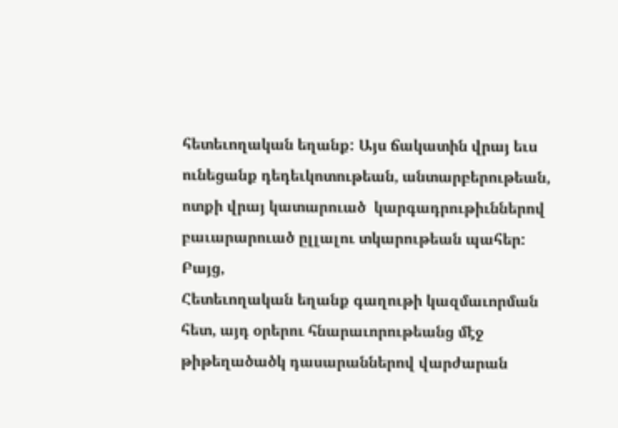հետեւողական եղանք: Այս ճակատին վրայ եւս ունեցանք դեդեւկոտութեան, անտարբերութեան, ոտքի վրայ կատարուած  կարգադրութիւններով բաւարարուած ըլլալու տկարութեան պահեր: Բայց,
Հետեւողական եղանք գաղութի կազմաւորման հետ, այդ օրերու հնարաւորութեանց մէջ թիթեղածածկ դասարաններով վարժարան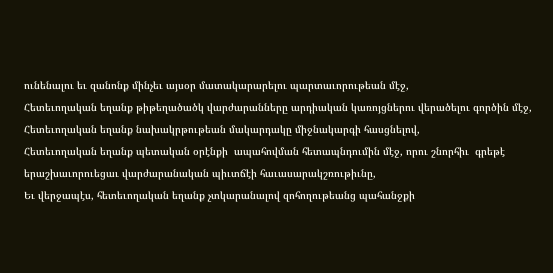ունենալու եւ զանոնք մինչեւ այսօր մատակարարելու պարտաւորութեան մէջ,
Հետեւողական եղանք թիթեղածածկ վարժարանները արդիական կառոյցներու վերածելու գործին մէջ,
Հետեւողական եղանք նախակրթութեան մակարդակը միջնակարգի հասցնելով,
Հետեւողական եղանք պետական օրէնքի  ապահովման հետապնդումին մէջ, որու շնորհիւ  գրեթէ երաշխաւորուեցաւ վարժարանական պիւտճէի հաւասարակշռութիւնը,
Եւ վերջապէս, հետեւողական եղանք չտկարանալով զոհողութեանց պահանջքի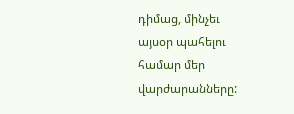դիմաց, մինչեւ այսօր պահելու համար մեր վարժարանները: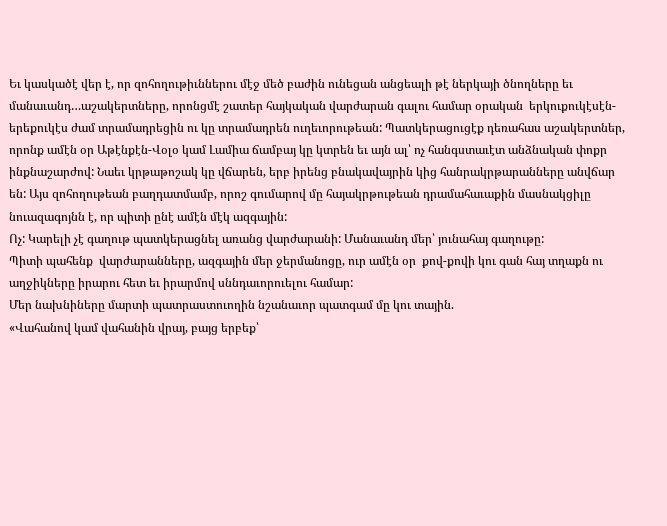Եւ կասկածէ վեր է, որ զոհողութիւններու մէջ մեծ բաժին ունեցան անցեալի թէ ներկայի ծնողները եւ մանաւանդ…աշակերտները, որոնցմէ շատեր հայկական վարժարան գալու համար օրական  երկուքուկէսէն-երեքուկէս ժամ տրամադրեցին ու կը տրամադրեն ուղեւորութեան: Պատկերացուցէք դեռահաս աշակերտներ, որոնք ամէն օր Աթէնքէն-Վօլօ կամ Լամիա ճամբայ կը կտրեն եւ այն ալ՝ ոչ հանգստաւէտ անձնական փոքր ինքնաշարժով: Նաեւ կրթաթոշակ կը վճարեն, երբ իրենց բնակավայրին կից հանրակրթարանները անվճար են: Այս զոհողութեան բաղդատմամբ, որոշ գումարով մը հայակրթութեան դրամահաւաքին մասնակցիլը նուազագոյնն է, որ պիտի ընէ ամէն մէկ ազգային:
Ոչ: Կարելի չէ գաղութ պատկերացնել առանց վարժարանի: Մանաւանդ մեր՝ յունահայ գաղութը:
Պիտի պահենք  վարժարանները, ազգային մեր ջերմանոցը, ուր ամէն օր  քով-քովի կու գան հայ տղաքն ու աղջիկները իրարու հետ եւ իրարմով սննդաւորուելու համար:
Մեր նախնիները մարտի պատրաստուողին նշանաւոր պատգամ մը կու տային.
«Վահանով կամ վահանին վրայ, բայց երբեք՝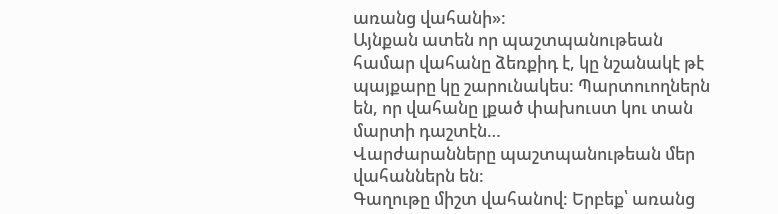առանց վահանի»:
Այնքան ատեն որ պաշտպանութեան համար վահանը ձեռքիդ է, կը նշանակէ թէ պայքարը կը շարունակես: Պարտուողներն են, որ վահանը լքած փախուստ կու տան մարտի դաշտէն…
Վարժարանները պաշտպանութեան մեր վահաններն են:
Գաղութը միշտ վահանով: Երբեք՝ առանց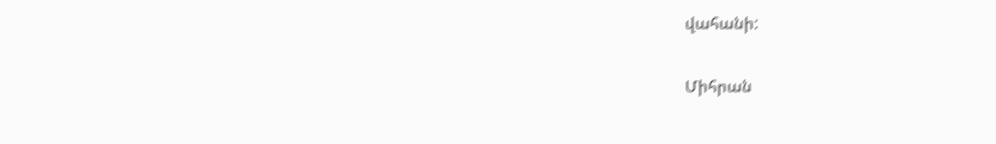վահանի:

Միհրան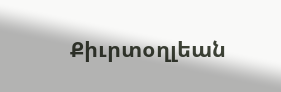Քիւրտօղլեան